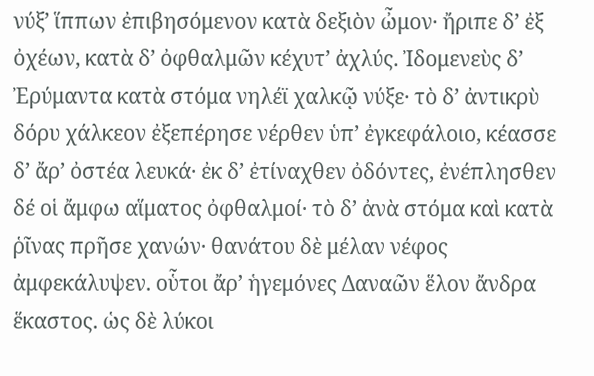νύξʼ ἵππων ἐπιβησόμενον κατὰ δεξιὸν ὦμον· ἤριπε δʼ ἐξ ὀχέων, κατὰ δʼ ὀφθαλμῶν κέχυτʼ ἀχλύς. Ἰδομενεὺς δʼ Ἐρύμαντα κατὰ στόμα νηλέϊ χαλκῷ νύξε· τὸ δʼ ἀντικρὺ δόρυ χάλκεον ἐξεπέρησε νέρθεν ὑπʼ ἐγκεφάλοιο, κέασσε δʼ ἄρʼ ὀστέα λευκά· ἐκ δʼ ἐτίναχθεν ὀδόντες, ἐνέπλησθεν δέ οἱ ἄμφω αἵματος ὀφθαλμοί· τὸ δʼ ἀνὰ στόμα καὶ κατὰ ῥῖνας πρῆσε χανών· θανάτου δὲ μέλαν νέφος ἀμφεκάλυψεν. οὗτοι ἄρʼ ἡγεμόνες Δαναῶν ἕλον ἄνδρα ἕκαστος. ὡς δὲ λύκοι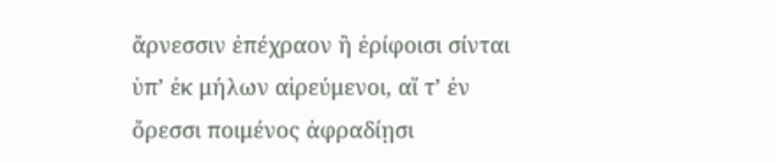ἄρνεσσιν ἐπέχραον ἢ ἐρίφοισι σίνται ὑπʼ ἐκ μήλων αἱρεύμενοι, αἵ τʼ ἐν ὄρεσσι ποιμένος ἀφραδίῃσι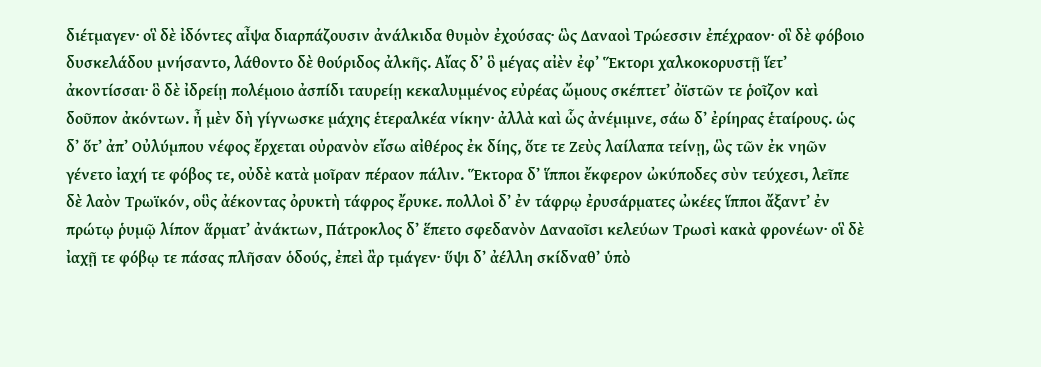διέτμαγεν· οἳ δὲ ἰδόντες αἶψα διαρπάζουσιν ἀνάλκιδα θυμὸν ἐχούσας· ὣς Δαναοὶ Τρώεσσιν ἐπέχραον· οἳ δὲ φόβοιο δυσκελάδου μνήσαντο, λάθοντο δὲ θούριδος ἀλκῆς. Αἴας δʼ ὃ μέγας αἰὲν ἐφʼ Ἕκτορι χαλκοκορυστῇ ἵετʼ ἀκοντίσσαι· ὃ δὲ ἰδρείῃ πολέμοιο ἀσπίδι ταυρείῃ κεκαλυμμένος εὐρέας ὤμους σκέπτετʼ ὀϊστῶν τε ῥοῖζον καὶ δοῦπον ἀκόντων. ἦ μὲν δὴ γίγνωσκε μάχης ἑτεραλκέα νίκην· ἀλλὰ καὶ ὧς ἀνέμιμνε, σάω δʼ ἐρίηρας ἑταίρους. ὡς δʼ ὅτʼ ἀπʼ Οὐλύμπου νέφος ἔρχεται οὐρανὸν εἴσω αἰθέρος ἐκ δίης, ὅτε τε Ζεὺς λαίλαπα τείνῃ, ὣς τῶν ἐκ νηῶν γένετο ἰαχή τε φόβος τε, οὐδὲ κατὰ μοῖραν πέραον πάλιν. Ἕκτορα δʼ ἵπποι ἔκφερον ὠκύποδες σὺν τεύχεσι, λεῖπε δὲ λαὸν Τρωϊκόν, οὓς ἀέκοντας ὀρυκτὴ τάφρος ἔρυκε. πολλοὶ δʼ ἐν τάφρῳ ἐρυσάρματες ὠκέες ἵπποι ἄξαντʼ ἐν πρώτῳ ῥυμῷ λίπον ἅρματʼ ἀνάκτων, Πάτροκλος δʼ ἕπετο σφεδανὸν Δαναοῖσι κελεύων Τρωσὶ κακὰ φρονέων· οἳ δὲ ἰαχῇ τε φόβῳ τε πάσας πλῆσαν ὁδούς, ἐπεὶ ἂρ τμάγεν· ὕψι δʼ ἀέλλη σκίδναθʼ ὑπὸ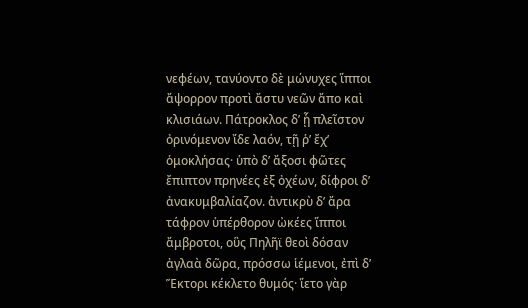νεφέων, τανύοντο δὲ μώνυχες ἵπποι ἄψορρον προτὶ ἄστυ νεῶν ἄπο καὶ κλισιάων. Πάτροκλος δʼ ᾗ πλεῖστον ὀρινόμενον ἴδε λαόν, τῇ ῥʼ ἔχʼ ὁμοκλήσας· ὑπὸ δʼ ἄξοσι φῶτες ἔπιπτον πρηνέες ἐξ ὀχέων, δίφροι δʼ ἀνακυμβαλίαζον. ἀντικρὺ δʼ ἄρα τάφρον ὑπέρθορον ὠκέες ἵπποι ἄμβροτοι, οὓς Πηλῆϊ θεοὶ δόσαν ἀγλαὰ δῶρα, πρόσσω ἱέμενοι, ἐπὶ δʼ Ἕκτορι κέκλετο θυμός· ἵετο γὰρ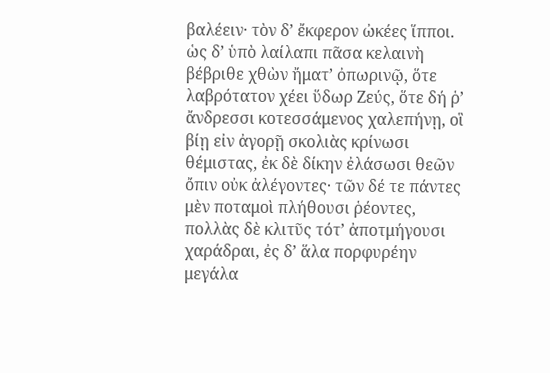βαλέειν· τὸν δʼ ἔκφερον ὠκέες ἵπποι. ὡς δʼ ὑπὸ λαίλαπι πᾶσα κελαινὴ βέβριθε χθὼν ἤματʼ ὀπωρινῷ, ὅτε λαβρότατον χέει ὕδωρ Ζεύς, ὅτε δή ῥʼ ἄνδρεσσι κοτεσσάμενος χαλεπήνῃ, οἳ βίῃ εἰν ἀγορῇ σκολιὰς κρίνωσι θέμιστας, ἐκ δὲ δίκην ἐλάσωσι θεῶν ὄπιν οὐκ ἀλέγοντες· τῶν δέ τε πάντες μὲν ποταμοὶ πλήθουσι ῥέοντες, πολλὰς δὲ κλιτῦς τότʼ ἀποτμήγουσι χαράδραι, ἐς δʼ ἅλα πορφυρέην μεγάλα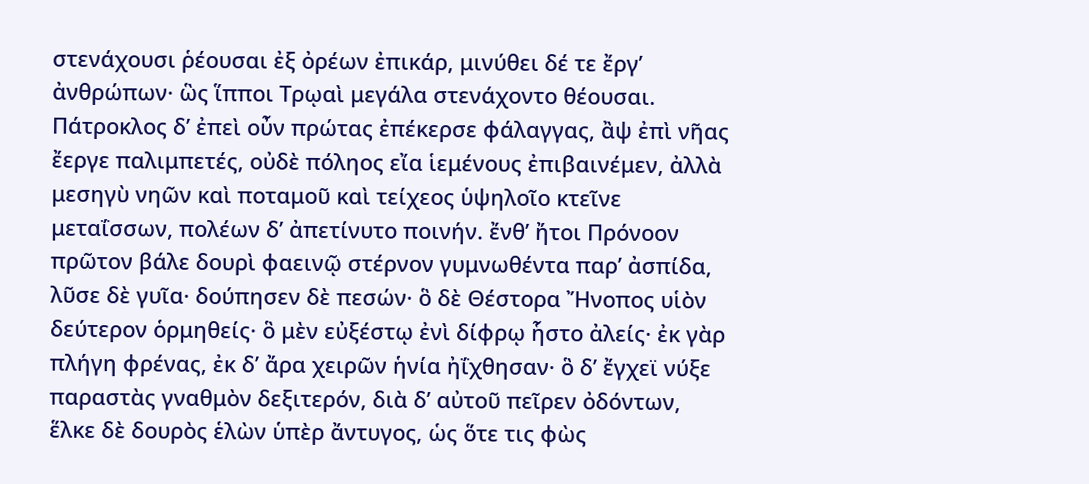στενάχουσι ῥέουσαι ἐξ ὀρέων ἐπικάρ, μινύθει δέ τε ἔργʼ ἀνθρώπων· ὣς ἵπποι Τρῳαὶ μεγάλα στενάχοντο θέουσαι. Πάτροκλος δʼ ἐπεὶ οὖν πρώτας ἐπέκερσε φάλαγγας, ἂψ ἐπὶ νῆας ἔεργε παλιμπετές, οὐδὲ πόληος εἴα ἱεμένους ἐπιβαινέμεν, ἀλλὰ μεσηγὺ νηῶν καὶ ποταμοῦ καὶ τείχεος ὑψηλοῖο κτεῖνε μεταΐσσων, πολέων δʼ ἀπετίνυτο ποινήν. ἔνθʼ ἤτοι Πρόνοον πρῶτον βάλε δουρὶ φαεινῷ στέρνον γυμνωθέντα παρʼ ἀσπίδα, λῦσε δὲ γυῖα· δούπησεν δὲ πεσών· ὃ δὲ Θέστορα Ἤνοπος υἱὸν δεύτερον ὁρμηθείς· ὃ μὲν εὐξέστῳ ἐνὶ δίφρῳ ἧστο ἀλείς· ἐκ γὰρ πλήγη φρένας, ἐκ δʼ ἄρα χειρῶν ἡνία ἠΐχθησαν· ὃ δʼ ἔγχεϊ νύξε παραστὰς γναθμὸν δεξιτερόν, διὰ δʼ αὐτοῦ πεῖρεν ὀδόντων, ἕλκε δὲ δουρὸς ἑλὼν ὑπὲρ ἄντυγος, ὡς ὅτε τις φὼς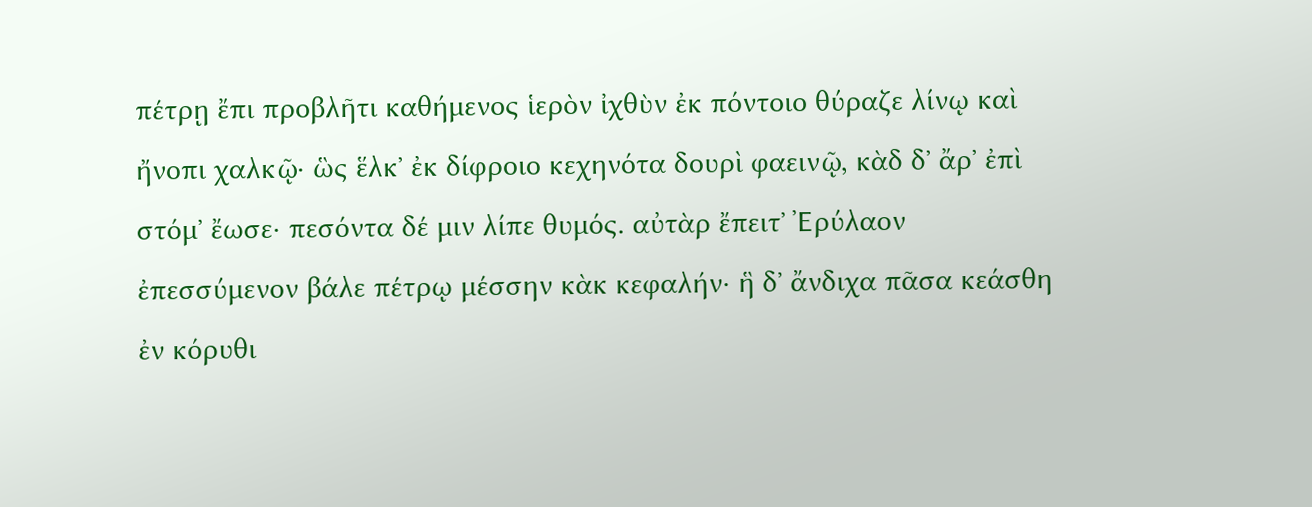πέτρῃ ἔπι προβλῆτι καθήμενος ἱερὸν ἰχθὺν ἐκ πόντοιο θύραζε λίνῳ καὶ ἤνοπι χαλκῷ· ὣς ἕλκʼ ἐκ δίφροιο κεχηνότα δουρὶ φαεινῷ, κὰδ δʼ ἄρʼ ἐπὶ στόμʼ ἔωσε· πεσόντα δέ μιν λίπε θυμός. αὐτὰρ ἔπειτʼ Ἐρύλαον ἐπεσσύμενον βάλε πέτρῳ μέσσην κὰκ κεφαλήν· ἣ δʼ ἄνδιχα πᾶσα κεάσθη ἐν κόρυθι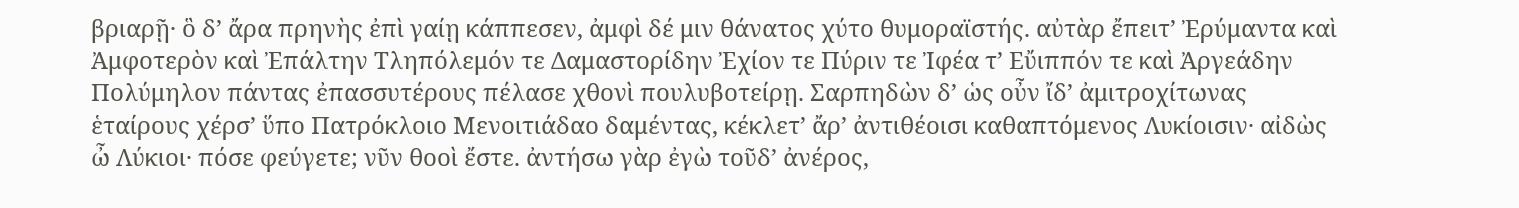βριαρῇ· ὃ δʼ ἄρα πρηνὴς ἐπὶ γαίῃ κάππεσεν, ἀμφὶ δέ μιν θάνατος χύτο θυμοραϊστής. αὐτὰρ ἔπειτʼ Ἐρύμαντα καὶ Ἀμφοτερὸν καὶ Ἐπάλτην Τληπόλεμόν τε Δαμαστορίδην Ἐχίον τε Πύριν τε Ἰφέα τʼ Εὔιππόν τε καὶ Ἀργεάδην Πολύμηλον πάντας ἐπασσυτέρους πέλασε χθονὶ πουλυβοτείρῃ. Σαρπηδὼν δʼ ὡς οὖν ἴδʼ ἀμιτροχίτωνας ἑταίρους χέρσʼ ὕπο Πατρόκλοιο Μενοιτιάδαο δαμέντας, κέκλετʼ ἄρʼ ἀντιθέοισι καθαπτόμενος Λυκίοισιν· αἰδὼς ὦ Λύκιοι· πόσε φεύγετε; νῦν θοοὶ ἔστε. ἀντήσω γὰρ ἐγὼ τοῦδʼ ἀνέρος,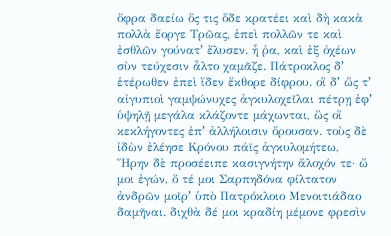ὄφρα δαείω ὅς τις ὅδε κρατέει καὶ δὴ κακὰ πολλὰ ἔοργε Τρῶας, ἐπεὶ πολλῶν τε καὶ ἐσθλῶν γούνατʼ ἔλυσεν. ἦ ῥα, καὶ ἐξ ὀχέων σὺν τεύχεσιν ἆλτο χαμᾶζε. Πάτροκλος δʼ ἑτέρωθεν ἐπεὶ ἴδεν ἔκθορε δίφρου. οἳ δʼ ὥς τʼ αἰγυπιοὶ γαμψώνυχες ἀγκυλοχεῖλαι πέτρῃ ἐφʼ ὑψηλῇ μεγάλα κλάζοντε μάχωνται, ὣς οἳ κεκλήγοντες ἐπʼ ἀλλήλοισιν ὄρουσαν. τοὺς δὲ ἰδὼν ἐλέησε Κρόνου πάϊς ἀγκυλομήτεω, Ἥρην δὲ προσέειπε κασιγνήτην ἄλοχόν τε· ὤ μοι ἐγών, ὅ τέ μοι Σαρπηδόνα φίλτατον ἀνδρῶν μοῖρʼ ὑπὸ Πατρόκλοιο Μενοιτιάδαο δαμῆναι. διχθὰ δέ μοι κραδίη μέμονε φρεσὶν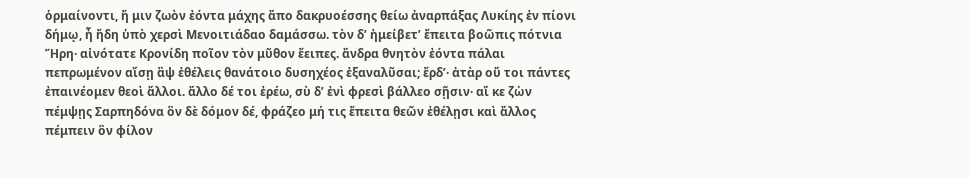ὁρμαίνοντι, ἤ μιν ζωὸν ἐόντα μάχης ἄπο δακρυοέσσης θείω ἀναρπάξας Λυκίης ἐν πίονι δήμῳ, ἦ ἤδη ὑπὸ χερσὶ Μενοιτιάδαο δαμάσσω. τὸν δʼ ἠμείβετʼ ἔπειτα βοῶπις πότνια Ἥρη· αἰνότατε Κρονίδη ποῖον τὸν μῦθον ἔειπες. ἄνδρα θνητὸν ἐόντα πάλαι πεπρωμένον αἴσῃ ἂψ ἐθέλεις θανάτοιο δυσηχέος ἐξαναλῦσαι; ἔρδʼ· ἀτὰρ οὔ τοι πάντες ἐπαινέομεν θεοὶ ἄλλοι. ἄλλο δέ τοι ἐρέω, σὺ δʼ ἐνὶ φρεσὶ βάλλεο σῇσιν· αἴ κε ζὼν πέμψῃς Σαρπηδόνα ὃν δὲ δόμον δέ, φράζεο μή τις ἔπειτα θεῶν ἐθέλῃσι καὶ ἄλλος πέμπειν ὃν φίλον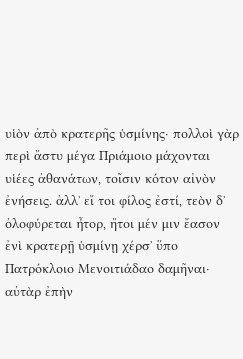υἱὸν ἀπὸ κρατερῆς ὑσμίνης· πολλοὶ γὰρ περὶ ἄστυ μέγα Πριάμοιο μάχονται υἱέες ἀθανάτων, τοῖσιν κότον αἰνὸν ἐνήσεις. ἀλλʼ εἴ τοι φίλος ἐστί, τεὸν δʼ ὀλοφύρεται ἦτορ, ἤτοι μέν μιν ἔασον ἐνὶ κρατερῇ ὑσμίνῃ χέρσʼ ὕπο Πατρόκλοιο Μενοιτιάδαο δαμῆναι· αὐτὰρ ἐπὴν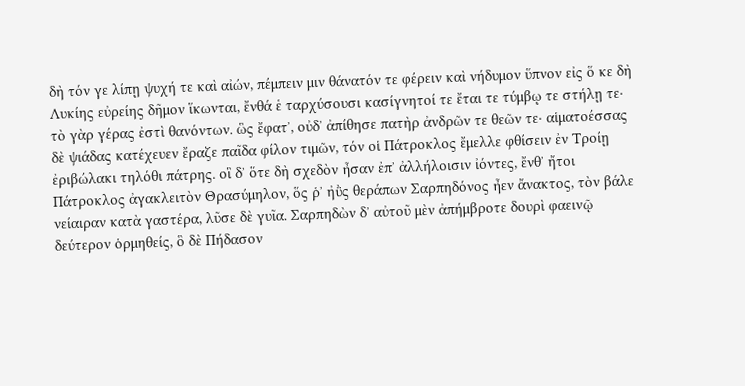δὴ τόν γε λίπῃ ψυχή τε καὶ αἰών, πέμπειν μιν θάνατόν τε φέρειν καὶ νήδυμον ὕπνον εἰς ὅ κε δὴ Λυκίης εὐρείης δῆμον ἵκωνται, ἔνθά ἑ ταρχύσουσι κασίγνητοί τε ἔται τε τύμβῳ τε στήλῃ τε· τὸ γὰρ γέρας ἐστὶ θανόντων. ὣς ἔφατʼ, οὐδʼ ἀπίθησε πατὴρ ἀνδρῶν τε θεῶν τε· αἱματοέσσας δὲ ψιάδας κατέχευεν ἔραζε παῖδα φίλον τιμῶν, τόν οἱ Πάτροκλος ἔμελλε φθίσειν ἐν Τροίῃ ἐριβώλακι τηλόθι πάτρης. οἳ δʼ ὅτε δὴ σχεδὸν ἦσαν ἐπʼ ἀλλήλοισιν ἰόντες, ἔνθʼ ἤτοι Πάτροκλος ἀγακλειτὸν Θρασύμηλον, ὅς ῥʼ ἠῢς θεράπων Σαρπηδόνος ἦεν ἄνακτος, τὸν βάλε νείαιραν κατὰ γαστέρα, λῦσε δὲ γυῖα. Σαρπηδὼν δʼ αὐτοῦ μὲν ἀπήμβροτε δουρὶ φαεινῷ δεύτερον ὁρμηθείς, ὃ δὲ Πήδασον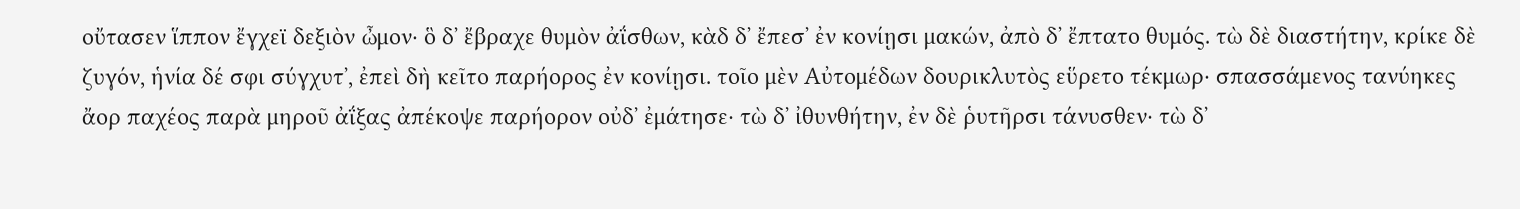οὔτασεν ἵππον ἔγχεϊ δεξιὸν ὦμον· ὃ δʼ ἔβραχε θυμὸν ἀΐσθων, κὰδ δʼ ἔπεσʼ ἐν κονίῃσι μακών, ἀπὸ δʼ ἔπτατο θυμός. τὼ δὲ διαστήτην, κρίκε δὲ ζυγόν, ἡνία δέ σφι σύγχυτʼ, ἐπεὶ δὴ κεῖτο παρήορος ἐν κονίῃσι. τοῖο μὲν Αὐτομέδων δουρικλυτὸς εὕρετο τέκμωρ· σπασσάμενος τανύηκες ἄορ παχέος παρὰ μηροῦ ἀΐξας ἀπέκοψε παρήορον οὐδʼ ἐμάτησε· τὼ δʼ ἰθυνθήτην, ἐν δὲ ῥυτῆρσι τάνυσθεν· τὼ δʼ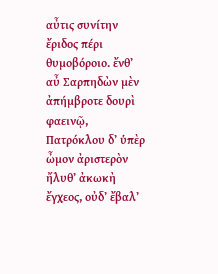αὖτις συνίτην ἔριδος πέρι θυμοβόροιο. ἔνθʼ αὖ Σαρπηδὼν μὲν ἀπήμβροτε δουρὶ φαεινῷ, Πατρόκλου δʼ ὑπὲρ ὦμον ἀριστερὸν ἤλυθʼ ἀκωκὴ ἔγχεος, οὐδʼ ἔβαλʼ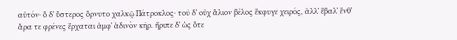αὐτόν· ὃ δʼ ὕστερος ὄρνυτο χαλκῷ Πάτροκλος· τοῦ δʼ οὐχ ἅλιον βέλος ἔκφυγε χειρός, ἀλλʼ ἔβαλʼ ἔνθʼ ἄρα τε φρένες ἔρχαται ἀμφʼ ἁδινὸν κῆρ. ἤριπε δʼ ὡς ὅτε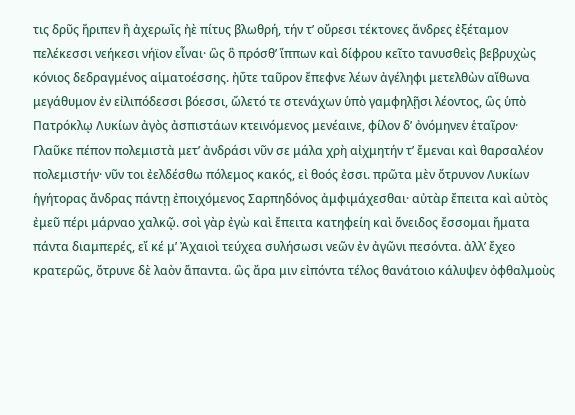τις δρῦς ἤριπεν ἢ ἀχερωῒς ἠὲ πίτυς βλωθρή, τήν τʼ οὔρεσι τέκτονες ἄνδρες ἐξέταμον πελέκεσσι νεήκεσι νήϊον εἶναι· ὣς ὃ πρόσθʼ ἵππων καὶ δίφρου κεῖτο τανυσθεὶς βεβρυχὼς κόνιος δεδραγμένος αἱματοέσσης. ἠΰτε ταῦρον ἔπεφνε λέων ἀγέληφι μετελθὼν αἴθωνα μεγάθυμον ἐν εἰλιπόδεσσι βόεσσι, ὤλετό τε στενάχων ὑπὸ γαμφηλῇσι λέοντος, ὣς ὑπὸ Πατρόκλῳ Λυκίων ἀγὸς ἀσπιστάων κτεινόμενος μενέαινε, φίλον δʼ ὀνόμηνεν ἑταῖρον· Γλαῦκε πέπον πολεμιστὰ μετʼ ἀνδράσι νῦν σε μάλα χρὴ αἰχμητήν τʼ ἔμεναι καὶ θαρσαλέον πολεμιστήν· νῦν τοι ἐελδέσθω πόλεμος κακός, εἰ θοός ἐσσι. πρῶτα μὲν ὄτρυνον Λυκίων ἡγήτορας ἄνδρας πάντῃ ἐποιχόμενος Σαρπηδόνος ἀμφιμάχεσθαι· αὐτὰρ ἔπειτα καὶ αὐτὸς ἐμεῦ πέρι μάρναο χαλκῷ. σοὶ γὰρ ἐγὼ καὶ ἔπειτα κατηφείη καὶ ὄνειδος ἔσσομαι ἤματα πάντα διαμπερές, εἴ κέ μʼ Ἀχαιοὶ τεύχεα συλήσωσι νεῶν ἐν ἀγῶνι πεσόντα. ἀλλʼ ἔχεο κρατερῶς, ὄτρυνε δὲ λαὸν ἅπαντα. ὣς ἄρα μιν εἰπόντα τέλος θανάτοιο κάλυψεν ὀφθαλμοὺς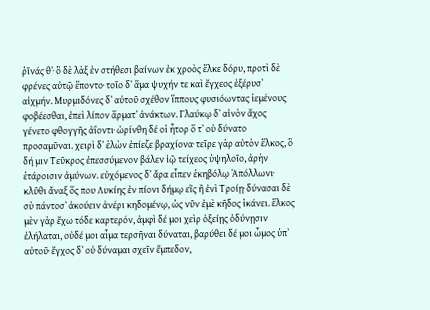ῥῖνάς θʼ· ὃ δὲ λὰξ ἐν στήθεσι βαίνων ἐκ χροὸς ἕλκε δόρυ, προτὶ δὲ φρένες αὐτῷ ἕποντο· τοῖο δʼ ἅμα ψυχήν τε καὶ ἔγχεος ἐξέρυσʼ αἰχμήν. Μυρμιδόνες δʼ αὐτοῦ σχέθον ἵππους φυσιόωντας ἱεμένους φοβέεσθαι, ἐπεὶ λίπον ἅρματʼ ἀνάκτων. Γλαύκῳ δʼ αἰνὸν ἄχος γένετο φθογγῆς ἀΐοντι· ὠρίνθη δέ οἱ ἦτορ ὅ τʼ οὐ δύνατο προσαμῦναι. χειρὶ δʼ ἑλὼν ἐπίεζε βραχίονα· τεῖρε γὰρ αὐτὸν ἕλκος, ὃ δή μιν Τεῦκρος ἐπεσσύμενον βάλεν ἰῷ τείχεος ὑψηλοῖο, ἀρὴν ἑτάροισιν ἀμύνων. εὐχόμενος δʼ ἄρα εἶπεν ἑκηβόλῳ Ἀπόλλωνι· κλῦθι ἄναξ ὅς που Λυκίης ἐν πίονι δήμῳ εἲς ἢ ἐνὶ Τροίῃ· δύνασαι δὲ σὺ πάντοσʼ ἀκούειν ἀνέρι κηδομένῳ, ὡς νῦν ἐμὲ κῆδος ἱκάνει. ἕλκος μὲν γὰρ ἔχω τόδε καρτερόν, ἀμφὶ δέ μοι χεὶρ ὀξείῃς ὀδύνῃσιν ἐλήλαται, οὐδέ μοι αἷμα τερσῆναι δύναται, βαρύθει δέ μοι ὦμος ὑπʼ αὐτοῦ· ἔγχος δʼ οὐ δύναμαι σχεῖν ἔμπεδον,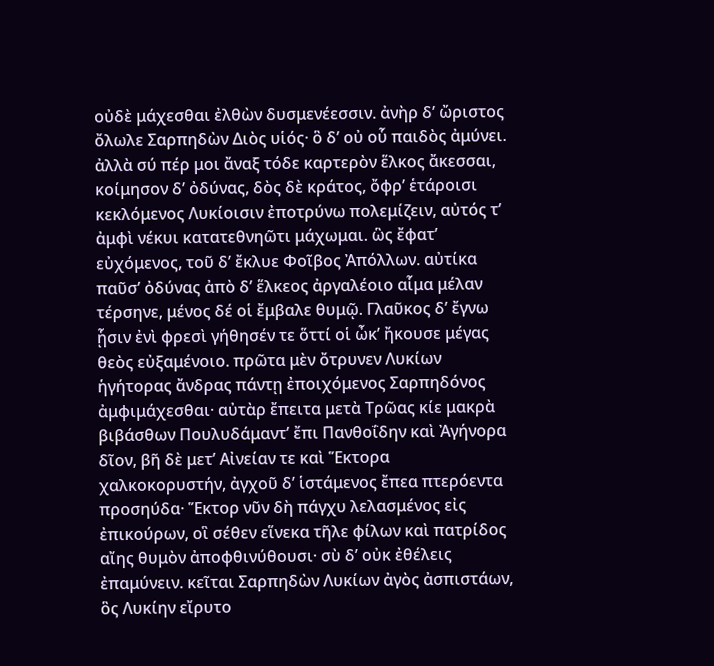οὐδὲ μάχεσθαι ἐλθὼν δυσμενέεσσιν. ἀνὴρ δʼ ὤριστος ὄλωλε Σαρπηδὼν Διὸς υἱός· ὃ δʼ οὐ οὗ παιδὸς ἀμύνει. ἀλλὰ σύ πέρ μοι ἄναξ τόδε καρτερὸν ἕλκος ἄκεσσαι, κοίμησον δʼ ὀδύνας, δὸς δὲ κράτος, ὄφρʼ ἑτάροισι κεκλόμενος Λυκίοισιν ἐποτρύνω πολεμίζειν, αὐτός τʼ ἀμφὶ νέκυι κατατεθνηῶτι μάχωμαι. ὣς ἔφατʼ εὐχόμενος, τοῦ δʼ ἔκλυε Φοῖβος Ἀπόλλων. αὐτίκα παῦσʼ ὀδύνας ἀπὸ δʼ ἕλκεος ἀργαλέοιο αἷμα μέλαν τέρσηνε, μένος δέ οἱ ἔμβαλε θυμῷ. Γλαῦκος δʼ ἔγνω ᾗσιν ἐνὶ φρεσὶ γήθησέν τε ὅττί οἱ ὦκʼ ἤκουσε μέγας θεὸς εὐξαμένοιο. πρῶτα μὲν ὄτρυνεν Λυκίων ἡγήτορας ἄνδρας πάντῃ ἐποιχόμενος Σαρπηδόνος ἀμφιμάχεσθαι· αὐτὰρ ἔπειτα μετὰ Τρῶας κίε μακρὰ βιβάσθων Πουλυδάμαντʼ ἔπι Πανθοΐδην καὶ Ἀγήνορα δῖον, βῆ δὲ μετʼ Αἰνείαν τε καὶ Ἕκτορα χαλκοκορυστήν, ἀγχοῦ δʼ ἱστάμενος ἔπεα πτερόεντα προσηύδα· Ἕκτορ νῦν δὴ πάγχυ λελασμένος εἰς ἐπικούρων, οἳ σέθεν εἵνεκα τῆλε φίλων καὶ πατρίδος αἴης θυμὸν ἀποφθινύθουσι· σὺ δʼ οὐκ ἐθέλεις ἐπαμύνειν. κεῖται Σαρπηδὼν Λυκίων ἀγὸς ἀσπιστάων, ὃς Λυκίην εἴρυτο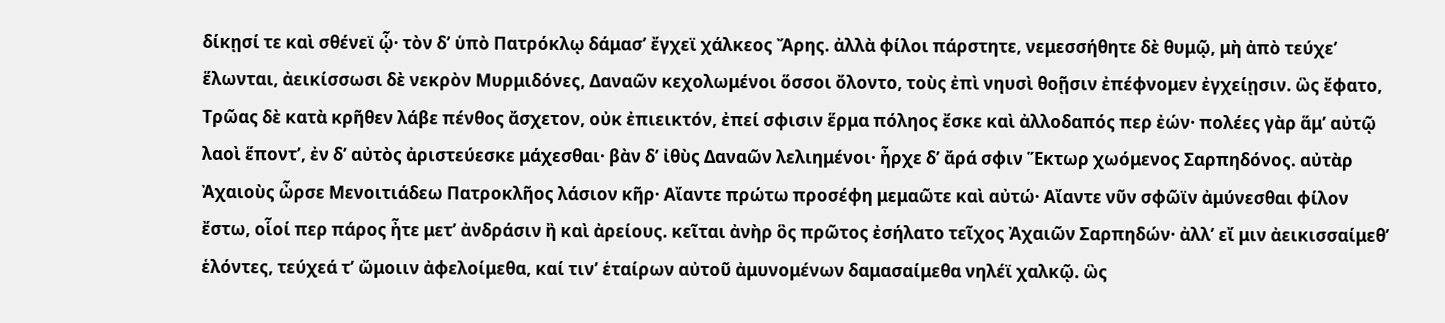δίκῃσί τε καὶ σθένεϊ ᾧ· τὸν δʼ ὑπὸ Πατρόκλῳ δάμασʼ ἔγχεϊ χάλκεος Ἄρης. ἀλλὰ φίλοι πάρστητε, νεμεσσήθητε δὲ θυμῷ, μὴ ἀπὸ τεύχεʼ ἕλωνται, ἀεικίσσωσι δὲ νεκρὸν Μυρμιδόνες, Δαναῶν κεχολωμένοι ὅσσοι ὄλοντο, τοὺς ἐπὶ νηυσὶ θοῇσιν ἐπέφνομεν ἐγχείῃσιν. ὣς ἔφατο, Τρῶας δὲ κατὰ κρῆθεν λάβε πένθος ἄσχετον, οὐκ ἐπιεικτόν, ἐπεί σφισιν ἕρμα πόληος ἔσκε καὶ ἀλλοδαπός περ ἐών· πολέες γὰρ ἅμʼ αὐτῷ λαοὶ ἕποντʼ, ἐν δʼ αὐτὸς ἀριστεύεσκε μάχεσθαι· βὰν δʼ ἰθὺς Δαναῶν λελιημένοι· ἦρχε δʼ ἄρά σφιν Ἕκτωρ χωόμενος Σαρπηδόνος. αὐτὰρ Ἀχαιοὺς ὦρσε Μενοιτιάδεω Πατροκλῆος λάσιον κῆρ· Αἴαντε πρώτω προσέφη μεμαῶτε καὶ αὐτώ· Αἴαντε νῦν σφῶϊν ἀμύνεσθαι φίλον ἔστω, οἷοί περ πάρος ἦτε μετʼ ἀνδράσιν ἢ καὶ ἀρείους. κεῖται ἀνὴρ ὃς πρῶτος ἐσήλατο τεῖχος Ἀχαιῶν Σαρπηδών· ἀλλʼ εἴ μιν ἀεικισσαίμεθʼ ἑλόντες, τεύχεά τʼ ὤμοιιν ἀφελοίμεθα, καί τινʼ ἑταίρων αὐτοῦ ἀμυνομένων δαμασαίμεθα νηλέϊ χαλκῷ. ὣς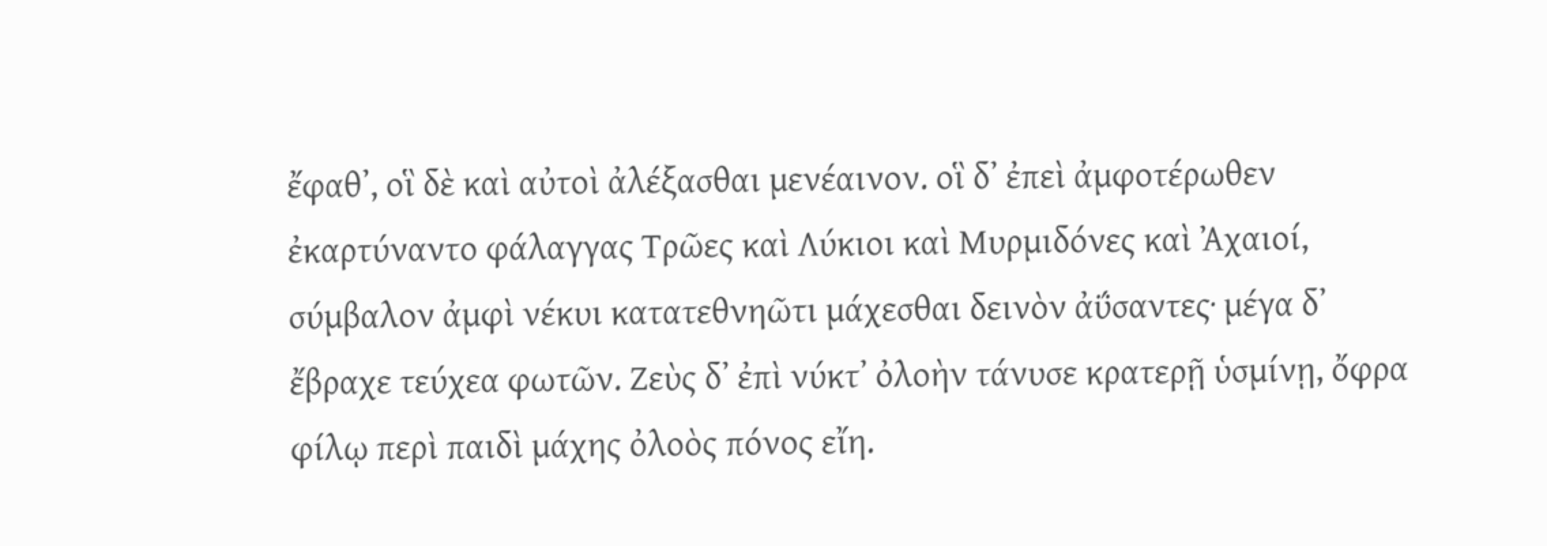ἔφαθʼ, οἳ δὲ καὶ αὐτοὶ ἀλέξασθαι μενέαινον. οἳ δʼ ἐπεὶ ἀμφοτέρωθεν ἐκαρτύναντο φάλαγγας Τρῶες καὶ Λύκιοι καὶ Μυρμιδόνες καὶ Ἀχαιοί, σύμβαλον ἀμφὶ νέκυι κατατεθνηῶτι μάχεσθαι δεινὸν ἀΰσαντες· μέγα δʼ ἔβραχε τεύχεα φωτῶν. Ζεὺς δʼ ἐπὶ νύκτʼ ὀλοὴν τάνυσε κρατερῇ ὑσμίνῃ, ὄφρα φίλῳ περὶ παιδὶ μάχης ὀλοὸς πόνος εἴη.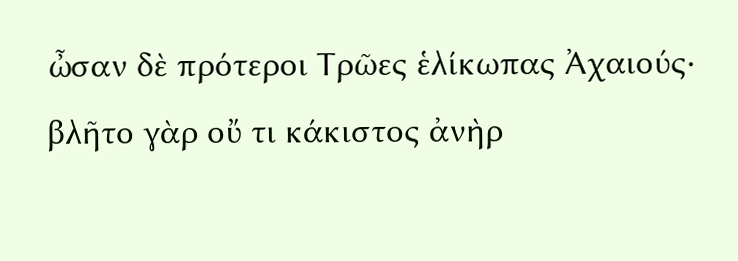ὦσαν δὲ πρότεροι Τρῶες ἑλίκωπας Ἀχαιούς· βλῆτο γὰρ οὔ τι κάκιστος ἀνὴρ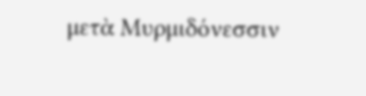μετὰ Μυρμιδόνεσσιν